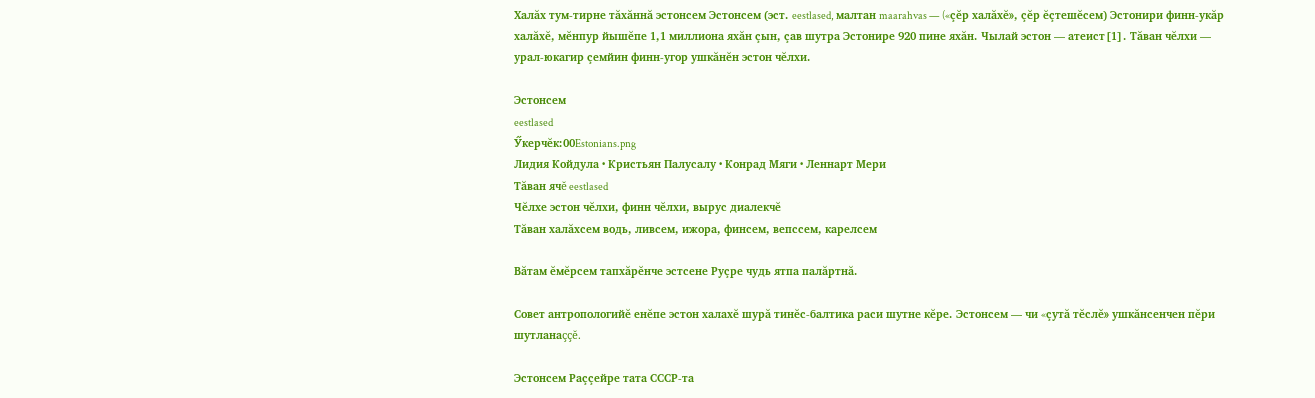Халăх тум-тирне тăхăннă эстонсем Эстонсем (эст. eestlased, малтан maarahvas — («çĕр халăхĕ», çĕр ĕçтешĕсем) Эстонири финн-укăр халăхĕ, мĕнпур йышĕпе 1,1 миллиона яхăн çын, çав шутра Эстонире 920 пине яхăн. Чылай эстон — атеист[1]. Тăван чĕлхи — урал-юкагир çемйин финн-угор ушкăнĕн эстон чĕлхи.

Эстонсем
eestlased
Ӳкерчĕк:00Estonians.png
Лидия Койдула • Кристьян Палусалу • Конрад Мяги • Леннарт Мери
Тăван ячĕ eestlased
Чĕлхе эстон чĕлхи, финн чĕлхи, вырус диалекчĕ
Тăван халăхсем водь, ливсем, ижора, финсем, вепссем, карелсем

Вăтам ĕмĕрсем тапхăрĕнче эстсене Руçре чудь ятпа палăртнă.

Совет антропологийĕ енĕпе эстон халахĕ шурă тинĕс-балтика раси шутне кĕре. Эстонсем — чи «çутă тĕслĕ» ушкăнсенчен пĕри шутланаççĕ.

Эстонсем Раççейре тата СССР-та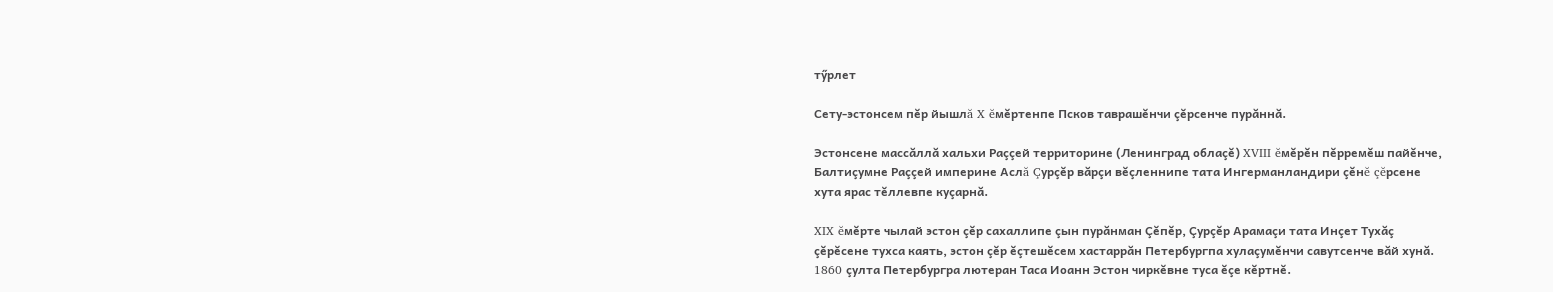тӳрлет

Сету-эстонсем пĕр йышлă X ĕмĕртенпе Псков таврашĕнчи çĕрсенче пурăннă.

Эстонсене массăллă хальхи Раççей территорине (Ленинград облаçĕ) XVIII ĕмĕрĕн пĕрремĕш пайĕнче, Балтиçумне Раççей империне Аслă Çурçĕр вăрçи вĕçленнипе тата Ингерманландири çĕнĕ çĕрсене хута ярас тĕллевпе куçарнă.

XIX ĕмĕрте чылай эстон çĕр сахаллипе çын пурăнман Çĕпĕр, Çурçĕр Арамаçи тата Инçет Тухăç çĕрĕсене тухса каять, эстон çĕр ĕçтешĕсем хастаррăн Петербургпа хулаçумĕнчи савутсенче вăй хунă. 1860 çулта Петербургра лютеран Таса Иоанн Эстон чиркĕвне туса ĕçе кĕртнĕ.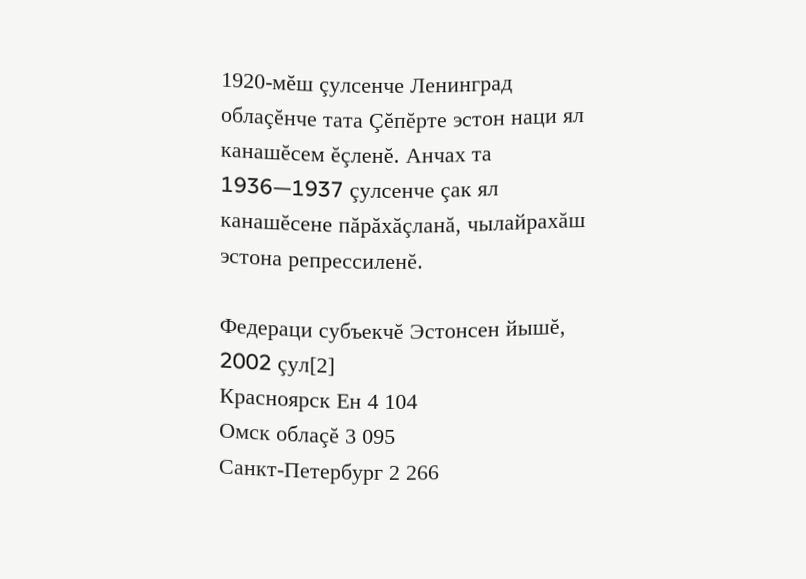1920-мĕш çулсенче Ленинград облаçĕнче тата Çĕпĕрте эстон наци ял канашĕсем ĕçленĕ. Анчах та 1936—1937 çулсенче çак ял канашĕсене пăрăхăçланă, чылайрахăш эстона репрессиленĕ.

Федераци субъекчĕ Эстонсен йышĕ, 2002 çул[2]
Красноярск Ен 4 104
Омск облаçĕ 3 095
Санкт-Петербург 2 266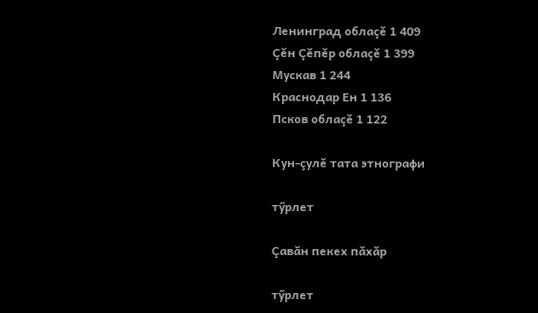Ленинград облаçĕ 1 409
Çĕн Çĕпĕр облаçĕ 1 399
Мускав 1 244
Краснодар Ен 1 136
Псков облаçĕ 1 122

Кун-çулĕ тата этнографи

тӳрлет

Çавăн пекех пăхăр

тӳрлет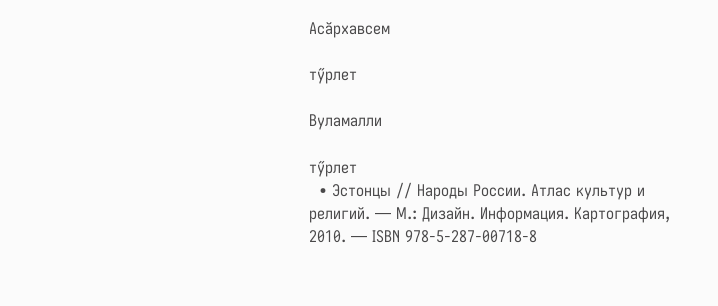Асăрхавсем

тӳрлет

Вуламалли

тӳрлет
  • Эстонцы // Народы России. Атлас культур и религий. — М.: Дизайн. Информация. Картография, 2010. — ISBN 978-5-287-00718-8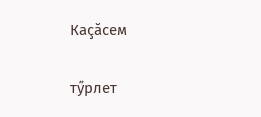Каçăсем

тӳрлет